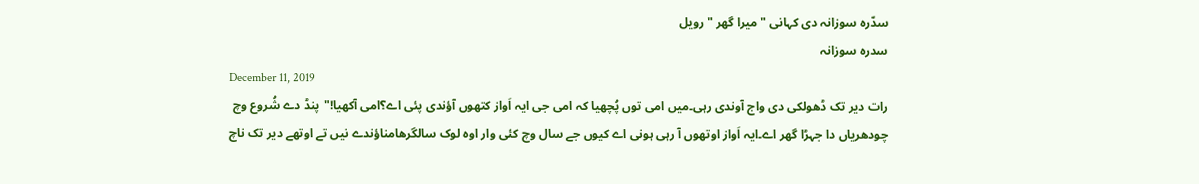سدّرہ سوزانہ دی کہانی "میرا گھر " رویل
سدرہ سوزانہ
December 11, 2019
رات دیر تک ڈھولکی دی واج آوندی رہی۔میں امی توں پُچھیا کہ امی جی ایہ اَواز کتھوں آؤندی پئی اے؟امی آکھیا!"پنڈ دے شُروع وچ چودھریاں دا جہڑا گھر اے۔ایہ اَواز اوتھوں آ رہی ہونی اے کیوں جے سال وچ کئی وار اوہ لوک سالگرھامناؤندے نیں تے اوتھے دیر تک ناچ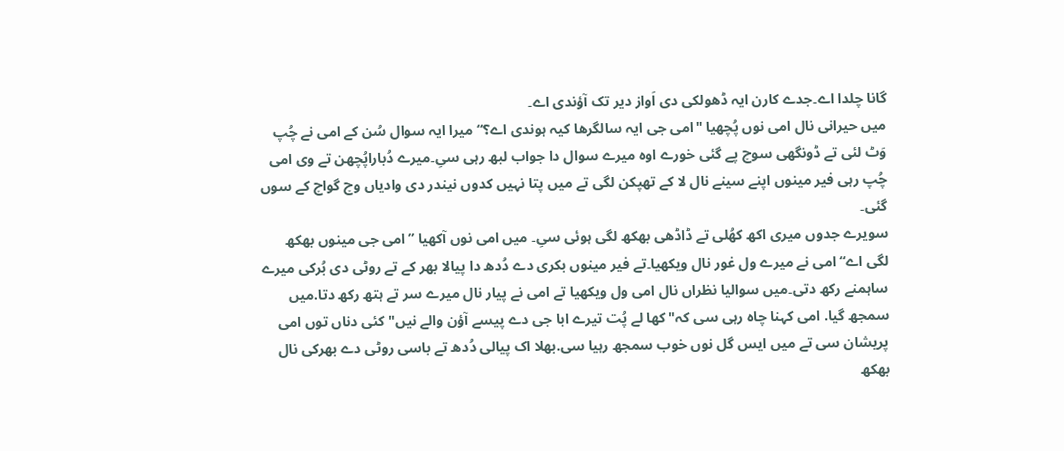گانا چلدا اے۔جدے کارن ایہ ڈھولکی دی اَواز دیر تک آؤندی اے۔
میں حیرانی نال امی نوں پُچھیا "امی جی ایہ سالگرھا کیہ ہوندی اے؟“میرا ایہ سوال سُن کے امی نے چُپ وَٹ لئی تے ڈونگھی سوچ پے گئی خورے اوہ میرے سوال دا جواب لبھ رہی سیِ۔میرے دُباراپُچھن تے وی امی چُپ رہی فیر مینوں اپنے سینے نال لا کے تھپکن لگی تے میں پتا نہیں کدوں نیندر دی وادیاں وچ گواچ کے سوں گئی۔
سویرے جدوں میری اکھ کھُلی تے ڈاڈھی بھکھ لگی ہوئی سیِ۔ میں امی نوں آکھیا ”امی جی مینوں بھکھ لگی اے“ امی نے میرے ول غور نال ویکھیا۔تے فیر مینوں بکری دے دُدھ دا پیالا بھر کے تے روٹی دی بُرکی میرے ساہمنے رکھ دتی۔میں سوالیا نظراں نال امی ول ویکھیا تے امی نے پیار نال میرے سر تے ہتھ رکھ دتا.میں سمجھ گیا. امی کہنا چاہ رہی سی کہ"کھا لے پُت تیرے ابا جی دے پیسے آؤن والے نیں"کئی دناں توں امی پریشان سی تے میں ایس گل نوں خوب سمجھ رہیا سی.بھلا اک پیالی دُدھ تے باسی روٹی دے بھرکی نال بھکھ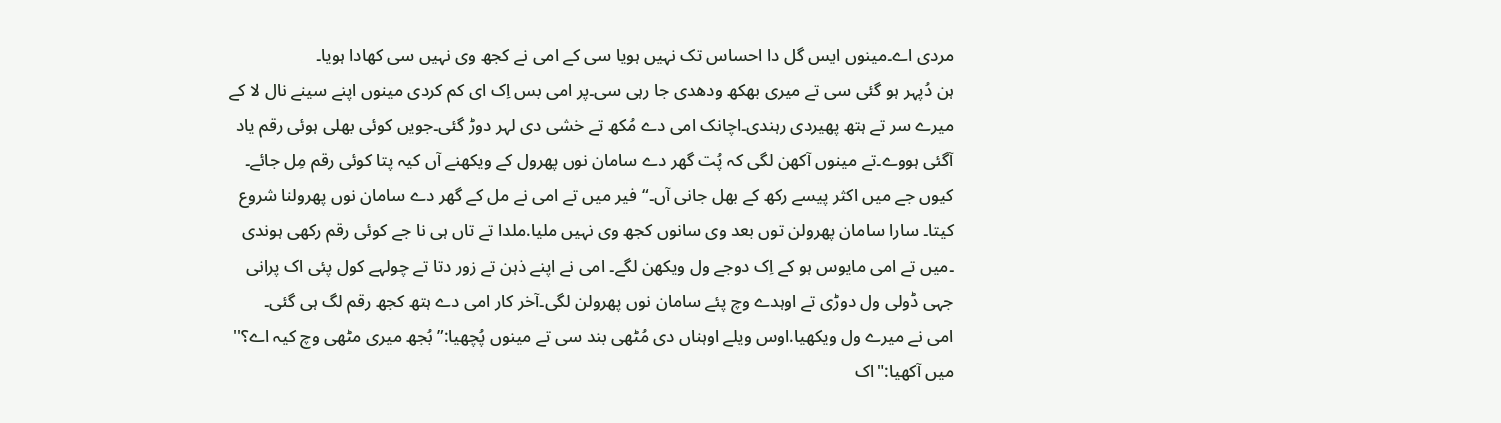مردی اے۔مینوں ایس گل دا احساس تک نہیں ہویا سی کے امی نے کجھ وی نہیں سی کھادا ہویا۔
ہن دُپہر ہو گئی سی تے میری بھکھ ودھدی جا رہی سی۔پر امی بس اِک ای کم کردی مینوں اپنے سینے نال لا کے میرے سر تے ہتھ پھیردی رہندی۔اچانک امی دے مُکھ تے خشی دی لہر دوڑ گئی۔جویں کوئی بھلی ہوئی رقم یاد آگئی ہووے۔تے مینوں آکھن لگی کہ پُت گھر دے سامان نوں پھرول کے ویکھنے آں کیہ پتا کوئی رقم مِل جائے۔ کیوں جے میں اکثر پیسے رکھ کے بھل جانی آں۔“فیر میں تے امی نے مل کے گھر دے سامان نوں پھرولنا شروع کیتا۔ سارا سامان پھرولن توں بعد وی سانوں کجھ وی نہیں ملیا.ملدا تے تاں ہی نا جے کوئی رقم رکھی ہوندی ۔میں تے امی مایوس ہو کے اِک دوجے ول ویکھن لگے۔ امی نے اپنے ذہن تے زور دتا تے چولہے کول پئی اک پرانی جہی ڈولی ول دوڑی تے اوہدے وچ پئے سامان نوں پھرولن لگی۔آخر کار امی دے ہتھ کجھ رقم لگ ہی گئی۔
امی نے میرے ول ویکھیا.اوس ویلے اوہناں دی مُٹھی بند سی تے مینوں پُچھیا:”بُجھ میری مٹھی وچ کیہ اے؟''
میں آکھیا:"اک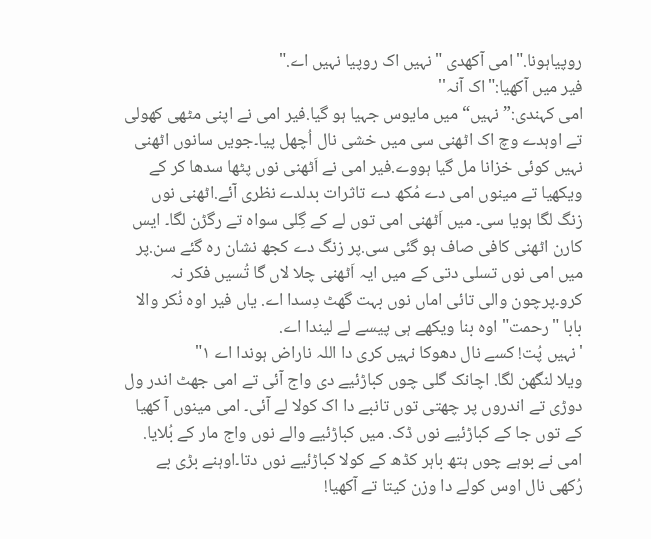روپیاہونا."امی آکھدی "نہیں اک روپیا نہیں اے."
فیر میں آکھیا:"اک آنہ''
امی کہندی:”نہیں“ میں مایوس جہیا ہو گیا.فیر امی نے اپنی مٹھی کھولی تے اوہدے وچ اک اٹھنی سی میں خشی نال اُچھل پیا۔جویں سانوں اٹھنی نہیں کوئی خزانا مل گیا ہووے.فیر امی نے اَٹھنی نوں پٹھا سدھا کر کے ویکھیا تے مینوں امی دے مُکھ دے تاثرات بدلدے نظری آئے.اٹھنی نوں زنگ لگا ہویا سی۔ میں اَٹھنی امی توں لے کے گِلی سواہ تے رگڑن لگا۔ ایس کارن اٹھنی کافی صاف ہو گئی سی.پر زنگ دے کجھ نشان رہ گئے سن.پر میں امی نوں تسلی دتی کے میں ایہ اَٹھنی چلا لاں گا تُسیں فکر نہ کرو۔پرچون والی تائی اماں نوں بہت گھٹ دِسدا اے. یاں فیر اوہ نُکر والا بابا "رحمت" اوہ بنا ویکھے ہی پیسے لے لیندا اے.
'نہیں پُت! کسے نال دھوکا نہیں کری دا اللہ ناراض ہوندا اے ۱"
ویلا لنگھن لگا. اچانک گلی چوں کباڑئیے دی واج آئی تے امی جھٹ اندر ول دوڑی تے اندروں پر چھتی توں تانبے دا اک کولا لے آئی۔ امی مینوں آ کھیا کے توں جا کے کباڑئیے نوں ڈک. میں کباڑئیے والے نوں واج مار کے بُلایا. امی نے بوہے چوں ہتھ باہر کڈھ کے کولا کباڑئیے نوں دتا۔اوہنے بڑی بے رُکھی نال اوس کولے دا وزن کیتا تے آکھیا!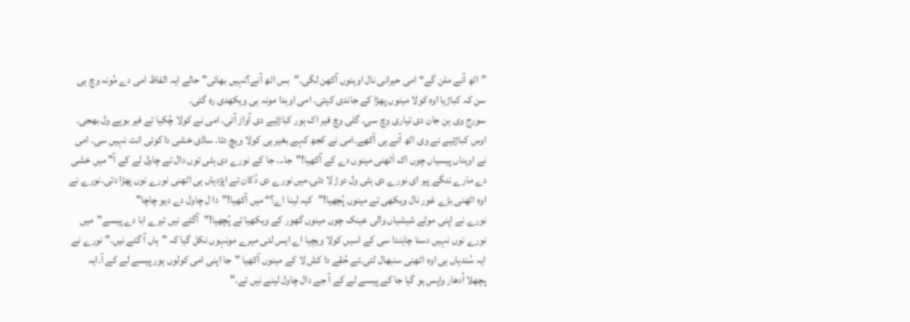”اٹھ آنے ملن گے“ امی حیرانی نال اوہنوں آکھن لگی۔"بس اٹھ آنے؟نہیں بھائی" حالے ایہ الفاظ امی دے مُونہ وچ ہی سن کہ کباڑیا اوہ کولا مینوں پھڑا کے جاندی کیتی۔ امی اوہدا مونہ ہی ویکھدی رہ گئی۔
سورج وی ہن جان دی تیاری وچ سیِ. گلی وچ فیر اک ہور کباڑئیے دی آواز آئی. امی نے کولا چُکیا تے فیر بوہے ول بھجی۔ اوس کباڑئیے نے وی اٹھ آنے ہی آکھے۔امی نے کجھ کہے بغیر ہی کولا ویچ دتا. ساڈی خشی دا کوئی انت نہیں سی۔ امی نے اوہناں پیسیاں چوں اک اَٹھنی مینوں دے کے آکھیا!"جا... جا کے نورے دی ہٹی توں دال تے چاول لے کے آ" میں خشی دے مارے ننگے پیر ای نورے دی ہٹی ول دوڑ لا دتی.میں نورے دی دُکان تے اپڑدیاں ہی اٹھنی نورے نوں پھڑا دتی۔نورے نے اوہ اٹھنی بڑے غور نال ویکھی تے مینوں پُچھیا!”کیہ لینا اے؟“ میں آکھیا!"دا ل چاول دے دیو چاچا"
نورے نے اپنی موٹے شیشیاں والی عینک چوں مینوں گھور کے ویکھیا تے پُچھیا!"آگئے نیں تیرے ابا دے پیسے"میں نورے نوں نہیں دسنا چاہندا سی کے اسیں کولا ویچیا اے ایس لئی میرے مونہوں نکل گیا کہ "ہاں آ گئے نیں." نورے نے ایہ سُندیاں ہی اوہ اٹھنی سنبھال لتی۔تے حُقے دا کش لا کے مینوں آکھیا "جا اپنی امی کولوں ہور پیسے لے کے آ۔ایہ پچھلا اُدھار واپس ہو گیا جا کے پیسے لے کے آ جے دال چاول لینے نیں تے."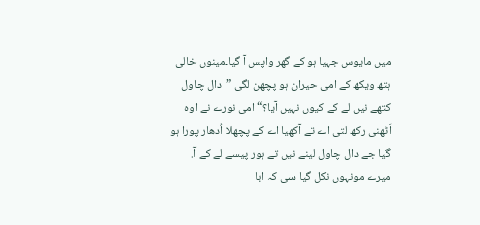میں مایوس جہیا ہو کے گھر واپس آ گیا۔مینوں خالی ہتھ ویکھ کے امی حیران ہو پچھن لگی ”دال چاول کتھے نیں لے کے کیوں نہیں آیا؟“ امی نورے نے اوہ اَٹھنی رکھ لتی اے تے آکھیا اے کے پچھلا اُدھار پورا ہو گیا جے دال چاول لینے نیں تے ہور پیسے لے کے آ. میرے مونہوں نکل گیا سی کہ ابا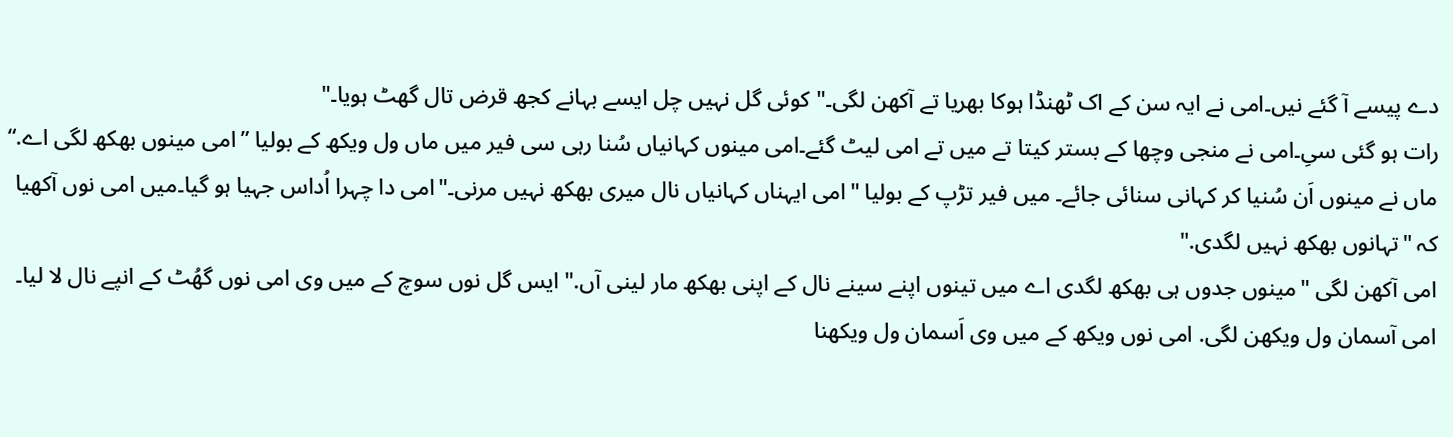دے پیسے آ گئے نیں۔امی نے ایہ سن کے اک ٹھنڈا ہوکا بھریا تے آکھن لگی۔"کوئی گل نہیں چل ایسے بہانے کجھ قرض تال گھٹ ہویا۔"
رات ہو گئی سیِ۔امی نے منجی وچھا کے بستر کیتا تے میں تے امی لیٹ گئے۔امی مینوں کہانیاں سُنا رہی سی فیر میں ماں ول ویکھ کے بولیا ”امی مینوں بھکھ لگی اے.“ ماں نے مینوں اَن سُنیا کر کہانی سنائی جائے۔ میں فیر تڑپ کے بولیا "امی ایہناں کہانیاں نال میری بھکھ نہیں مرنی۔"امی دا چہرا اُداس جہیا ہو گیا۔میں امی نوں آکھیا کہ "تہانوں بھکھ نہیں لگدی."
امی آکھن لگی "مینوں جدوں ہی بھکھ لگدی اے میں تینوں اپنے سینے نال کے اپنی بھکھ مار لینی آں." ایس گل نوں سوچ کے میں وی امی نوں گھُٹ کے انپے نال لا لیا۔
امی آسمان ول ویکھن لگی. امی نوں ویکھ کے میں وی اَسمان ول ویکھنا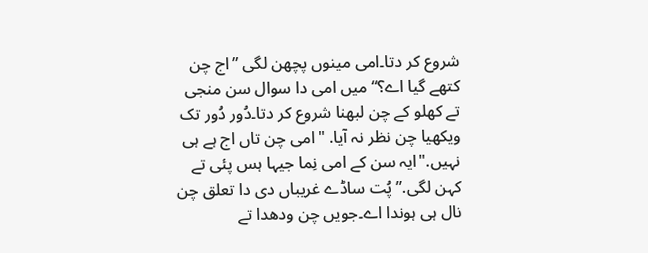شروع کر دتا۔امی مینوں پچھن لگی ”اج چن کتھے گیا اے؟“ میں امی دا سوال سن منجی تے کھلو کے چن لبھنا شروع کر دتا۔دُور دُور تک ویکھیا چن نظر نہ آیا. "امی چن تاں اج ہے ہی نہیں."ایہ سن کے امی نِما جیہا ہس پئی تے کہن لگی.”پُت ساڈے غریباں دی دا تعلق چن نال ہی ہوندا اے۔جویں چن ودھدا تے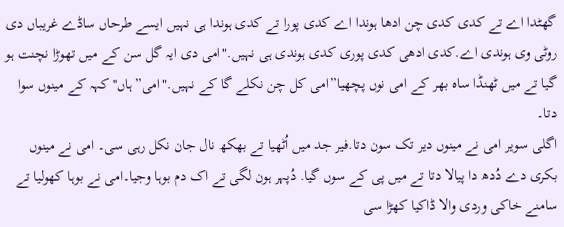گھٹدا اے تے کدی کدی چن ادھا ہوندا اے کدی پورا تے کدی ہوندا ہی نہیں ایسے طرحاں ساڈے غریباں دی روٹی وی ہوندی اے.کدی ادھی کدی پوری کدی ہوندی ہی نہیں."امی دی ایہ گل سن کے میں تھوڑا نچنت ہو گیا تے میں ٹھنڈا ساہ بھر کے امی نوں پچھیا”امی کل چن نکلے گا کے نہیں."امی”ہاں'' کہہ کے مینوں سوا دتا۔
اگلی سویر امی نے مینوں دیر تک سون دتا.فیر جد میں اُٹھیا تے بھکھ نال جان نکل رہی سی۔ امی نے مینوں بکری دے دُدھ دا پیالا دتا تے میں پی کے سوں گیا. دُپہر ہون لگی تے اک دم بوہا وجیا۔امی نے بوہا کھولیا تے سامنے خاکی وردی والا ڈاکیا کھڑا سی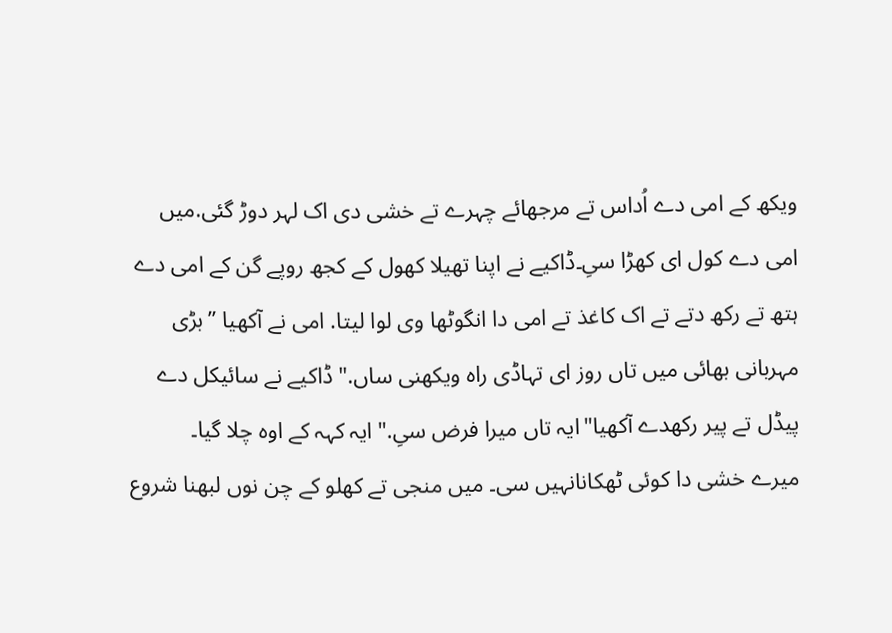ویکھ کے امی دے اُداس تے مرجھائے چہرے تے خشی دی اک لہر دوڑ گئی.میں امی دے کول ای کھڑا سیِ۔ڈاکیے نے اپنا تھیلا کھول کے کجھ روپے گن کے امی دے ہتھ تے رکھ دتے تے اک کاغذ تے امی دا انگوٹھا وی لوا لیتا. امی نے آکھیا ”بڑی مہربانی بھائی میں تاں روز ای تہاڈی راہ ویکھنی ساں." ڈاکیے نے سائیکل دے پیڈل تے پیر رکھدے آکھیا"ایہ تاں میرا فرض سیِ." ایہ کہہ کے اوہ چلا گیا۔
میرے خشی دا کوئی ٹھکانانہیں سی۔ میں منجی تے کھلو کے چن نوں لبھنا شروع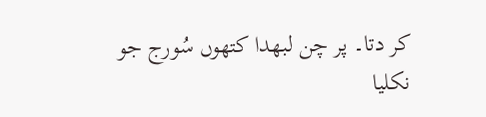کر دتا۔ پر چن لبھدا کتھوں سُورج جو نکلیا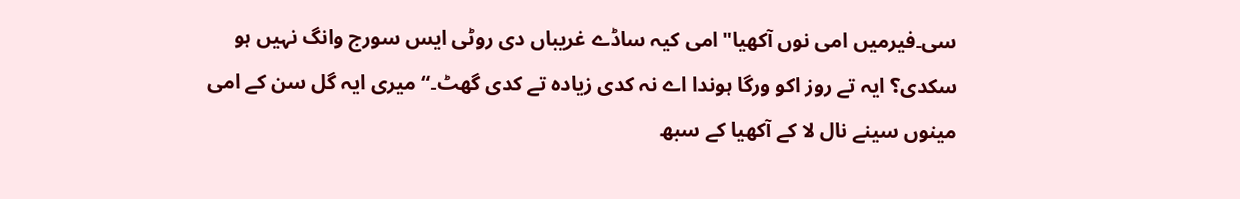سی۔فیرمیں امی نوں آکھیا"امی کیہ ساڈے غریباں دی روٹی ایس سورج وانگ نہیں ہو سکدی؟ ایہ تے روز اکو ورگا ہوندا اے نہ کدی زیادہ تے کدی گھٹ۔“ میری ایہ گل سن کے امی مینوں سینے نال لا کے آکھیا کے سبھ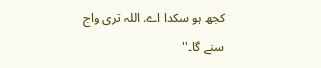کجھ ہو سکدا اے. اللہ تری واج سنے گا۔''